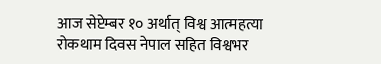आज सेप्टेम्बर १० अर्थात् विश्व आत्महत्या रोकथाम दिवस नेपाल सहित विश्वभर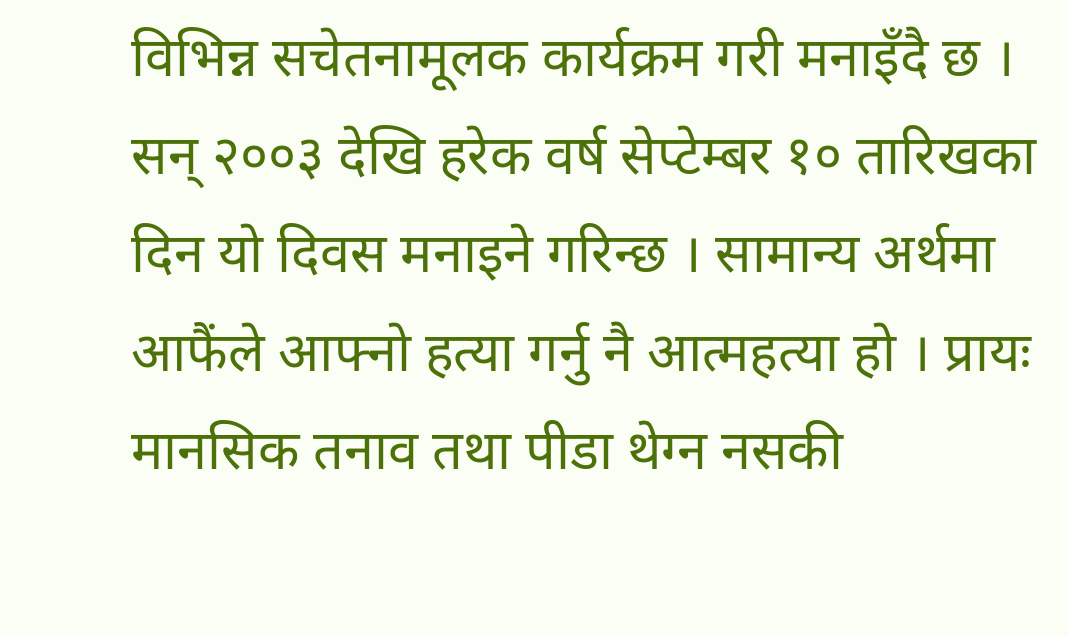विभिन्न सचेतनामूलक कार्यक्रम गरी मनाइँदै छ । सन् २००३ देखि हरेक वर्ष सेप्टेम्बर १० तारिखका दिन यो दिवस मनाइने गरिन्छ । सामान्य अर्थमा आफैंले आफ्नो हत्या गर्नु नै आत्महत्या हो । प्रायः मानसिक तनाव तथा पीडा थेग्न नसकी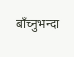बाँच्नुभन्दा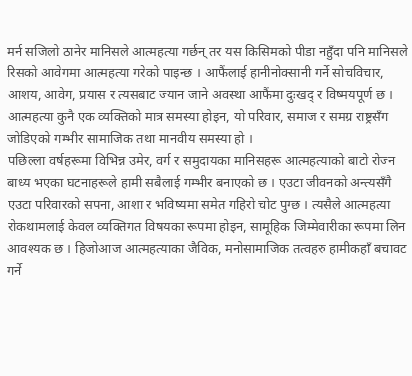मर्न सजिलो ठानेर मानिसले आत्महत्या गर्छन् तर यस किसिमको पीडा नहुँदा पनि मानिसले रिसको आवेगमा आत्महत्या गरेको पाइन्छ । आफैंलाई हानीनोक्सानी गर्ने सोचविचार, आशय, आवेग, प्रयास र त्यसबाट ज्यान जाने अवस्था आफैंमा दुःखद् र विष्मयपूर्ण छ । आत्महत्या कुनै एक व्यक्तिको मात्र समस्या होइन, यो परिवार, समाज र समग्र राष्ट्रसँग जोडिएको गम्भीर सामाजिक तथा मानवीय समस्या हो ।
पछिल्ला वर्षहरूमा विभिन्न उमेर, वर्ग र समुदायका मानिसहरू आत्महत्याको बाटो रोज्न बाध्य भएका घटनाहरूले हामी सबैलाई गम्भीर बनाएको छ । एउटा जीवनको अन्त्यसँगै एउटा परिवारको सपना, आशा र भविष्यमा समेत गहिरो चोट पुग्छ । त्यसैले आत्महत्या रोकथामलाई केवल व्यक्तिगत विषयका रूपमा होइन, सामूहिक जिम्मेवारीका रूपमा लिन आवश्यक छ । हिजोआज आत्महत्याका जैविक, मनोसामाजिक तत्वहरु हामीकहाँ बचावट गर्ने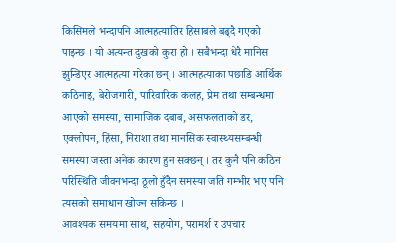किसिमले भन्दापनि आत्महत्यातिर हिसाबले बढ्दै गएको पाइन्छ । यो अत्यन्त दुखको कुरा हो । सबैभन्दा धेरै मानिस झुन्डिएर आत्महत्या गरेका छन् । आत्महत्याका पछाडि आर्थिक कठिनाइ, बेरोजगारी, पारिवारिक कलह, प्रेम तथा सम्बन्धमा आएको समस्या, सामाजिक दबाब, असफलताको डर, एक्लोपन, हिंसा, निराशा तथा मानसिक स्वास्थ्यसम्बन्धी समस्या जस्ता अनेक कारण हुन सक्छन् । तर कुनै पनि कठिन परिस्थिति जीवनभन्दा ठूलो हुँदैन समस्या जति गम्भीर भए पनि त्यसको समाधान खोज्न सकिन्छ ।
आवश्यक समयमा साथ, सहयोग, परामर्श र उपचार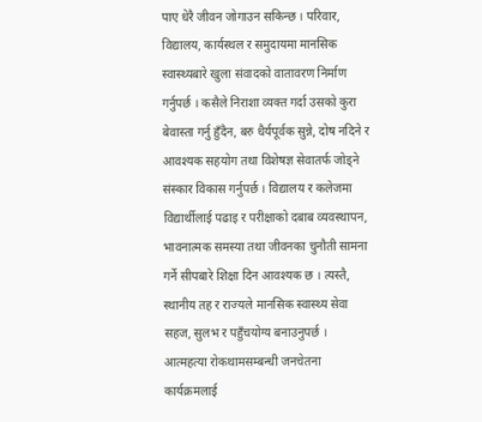पाए धेरै जीवन जोगाउन सकिन्छ । परिवार, विद्यालय, कार्यस्थल र समुदायमा मानसिक स्वास्थ्यबारे खुला संवादको वातावरण निर्माण गर्नुपर्छ । कसैले निराशा व्यक्त गर्दा उसको कुरा बेवास्ता गर्नु हुँदैन, बरु धैर्यपूर्वक सुन्ने, दोष नदिने र आवश्यक सहयोग तथा विशेषज्ञ सेवातर्फ जोड्ने संस्कार विकास गर्नुपर्छ । विद्यालय र कलेजमा विद्यार्थीलाई पढाइ र परीक्षाको दबाब व्यवस्थापन, भावनात्मक समस्या तथा जीवनका चुनौती सामना गर्ने सीपबारे शिक्षा दिन आवश्यक छ । त्यस्तै, स्थानीय तह र राज्यले मानसिक स्वास्थ्य सेवा सहज, सुलभ र पहुँचयोग्य बनाउनुपर्छ । आत्महत्या रोकथामसम्बन्धी जनचेतना कार्यक्रमलाई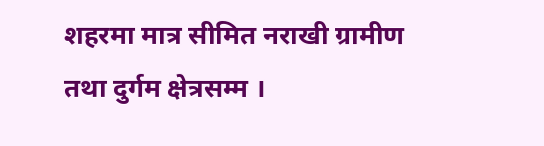शहरमा मात्र सीमित नराखी ग्रामीण तथा दुर्गम क्षेत्रसम्म ।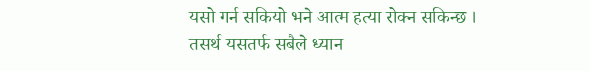यसो गर्न सकियो भने आत्म हत्या रोक्न सकिन्छ । तसर्थ यसतर्फ सबैले ध्यान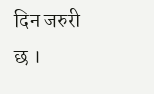दिन जरुरी छ ।